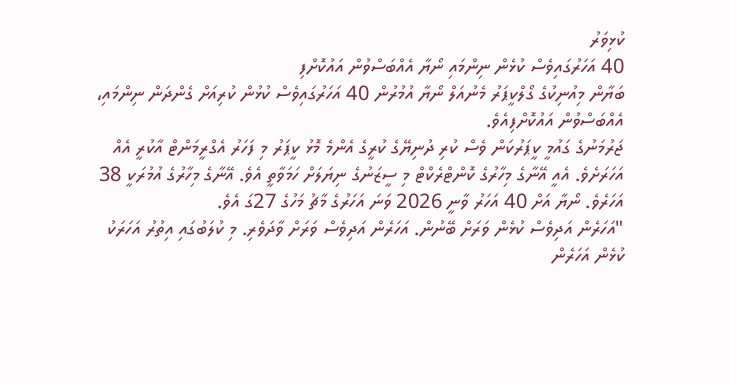ކުޅިވަރު
40 އަހަރުގައިވެސް ކުޅެން ނިންމައި ނޯޔާ އެއްބަސްވުން އައުކޮށްފި
ބަޔާން މިއުނިކުގެ ގޯލްކީޕަރު މެނުއަލް ނޯޔާ އުމުރުން 40 އަހަރުގައިވެސް ކުޅުން ކުރިއަށް ގެންދަން ނިންމައި، އެއްބަސްވުން އައުކޮށްފިއެވެ.
ޖަރުމަނުގެ ގައުމީ ކީޕަރުކަން ވެސް ކުރި ދުނިޔޭގެ ކުރީގެ އެންމެ މޮޅު ކީޕަރު މި ފަހަރު އެގްރީމަންޓް އާކުރީ އެއް އަހަރަށެވެ. އެއީ އޭނާގެ މިހާރުގެ ކޮންޓްރެކްޓް މި ސީޒަނުގެ ނިޔަލަށް ހަމަވާތީ އެވެ. އޭނާގެ މިހާރުގެ އުމުރަކީ 38 އަހަރެވެ. ނޯޔާ އަށް 40 އަހަރު ވާނީ 2026 ވަނަ އަހަރުގެ މާޗު މަހުގެ 27ގަ އެވެ.
"އަހަރެން އަދިވެސް ކުޅެން ވަރަށް ބޭނުން. އަހަރެން އަދިވެސް ވަރަށް ވާދަވެރި. މި ކުލަބުގައި އިތުރު އަހަރަކު ކުޅެން އަހަރެން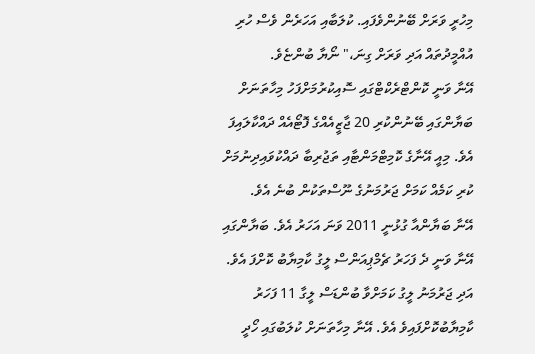މިހުރީ ވަރަށް ބޭނުންވެފައި. ކުލަބާއި އަހަރެން ވެސް ހުރި އުއްމީދުތައް އަދި ވަރަށް ގިނަ،" ނޯޔާ ބުންޏެވެ.
އޭނާ ވަނީ ކޮންޓްރެކްޓްގައި ސޮއިކުރުމަށްފަހު މިހާތަނަށް ބަޔާންގައި ބޭނުންކުރި 20 ޖާޒީއެއްގެ ފޮޓޯއެއް ދައްކާލައިފަ އެވެ. މިއީ އޭނާގެ ކޮމިޓްމަންޓާއި ތަޖުރިބާ ދައްކުވައިދިނުމަށް ކުރި ކަމެއް ކަމަށް ޖަރުމަނުގެ ނޫސްތަކުން ބުނެ އެވެ.
އޭނާ ބަޔާންއާ ގުޅުނީ 2011 ވަނަ އަހަރު އެވެ. ބަޔާންގައި އޭނާ ވަނީ ދެ ފަހަރު ޗެމްޕިއަންސް ލީގު ކާމިޔާބު ކޮށްފަ އެވެ. އަދި ޖަރުމަނު ލީގު ކަމަށްވާ ބުންޑަސް ލީގާ 11 ފަހަރު ކާމިޔާބުކޮށްފައިވެ އެވެ. އޭނާ މިހާތަނަށް ކުލަބުގައި ހޯދީ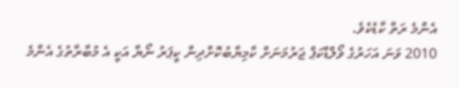އެންމެ ރަތް ކާޑެކެވެ.
2010 ވަނަ އަހަރުގެ ވޯލްޑްކަޕް ޖަރުމަނަށް ކާމިޔާބުކޮށްދިން ކީޕަރު ނޯޔާ އަކީ އެ މުބާރާތުގެ އެންމެ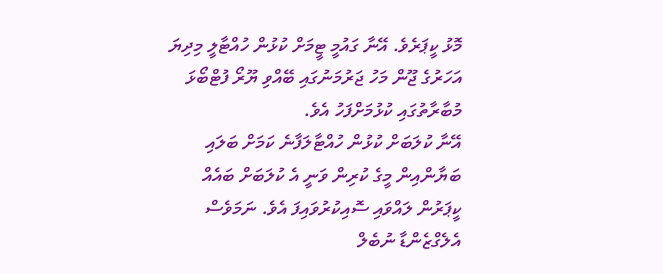މޮޅު ކީޕަރެވެ. އޭނާ ގައުމީ ޓީމަށް ކުޅުން ހުއްޓާލީ މިދިޔަ އަހަރުގެ ޖޫން މަހު ޖަރުމަނުގައި ބޭއްވި ޔޫރޯ ފުޓްބޯޅަ މުބާރާތުގައި ކުޅުމަށްފަހު އެވެ.
އޭނާ ކުލަބަށް ކުޅުން ހުއްޓާލަފާނެ ކަމަށް ބަލައި ބަޔާންއިން މީގެ ކުރިން ވަނީ އެ ކުލަބަށް ބައެއް ކީޕަރުން ލައްވައި ސޮއިކުރުވައިފަ އެވެ. ނަމަވެސް އެލެގްޒެންޑާ ނުބެލް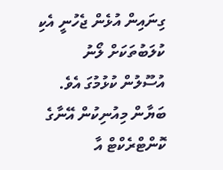ގިނައިން އުޅެން ޖެހުނީ އެކި ކުލަބުތަކަށް ލޯނު އުސޫލުން ކުޅުމުގަ އެވެ.
ބަޔާން މިއުނިކުން އޭނާގެ ކޮންޓްރެކްޓް އާ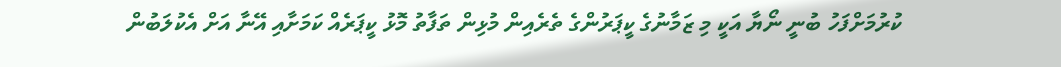ކުރުމަށްފަހު ބުނީ ނޯޔާ އަކީ މި ޒަމާނުގެ ކީޕަރުންގެ ތެރެއިން މުޅިން ތަފާތު މޮޅު ކީޕަރެއް ކަމަށާއި އޭނާ އަށް އެކުލަބުން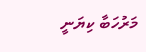މަރުހަބާ ކިޔަނީ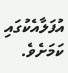އުފަލާއެކުގައި ކަމަށެވެ.